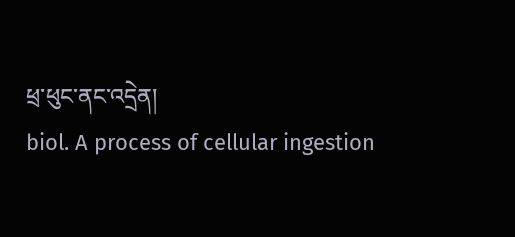ཕྲ་ཕུང་ནང་འདྲེན།
biol. A process of cellular ingestion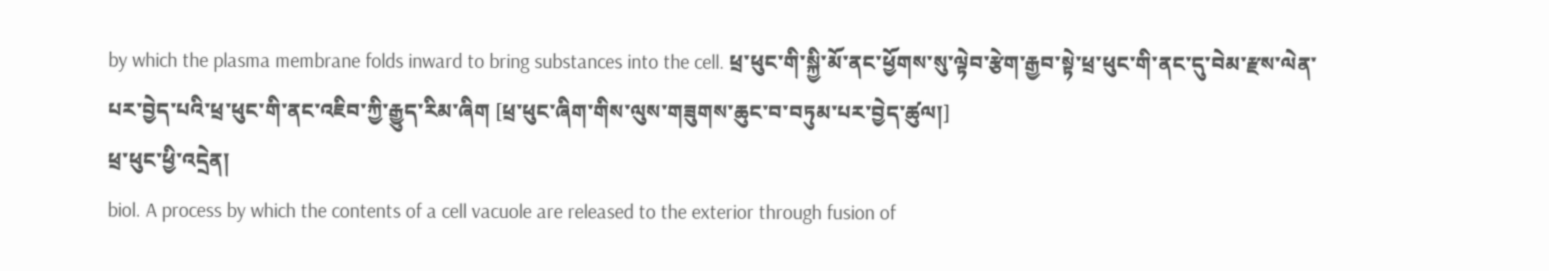by which the plasma membrane folds inward to bring substances into the cell. ཕྲ་ཕུང་གི་སྐྱི་མོ་ནང་ཕྱོགས་སུ་ལྟེབ་རྩེག་རྒྱབ་སྟེ་ཕྲ་ཕུང་གི་ནང་དུ་བེམ་རྫས་ལེན་པར་བྱེད་པའི་ཕྲ་ཕུང་གི་ནང་འཇིབ་ཀྱི་རྒྱུད་རིམ་ཞིག [ཕྲ་ཕུང་ཞིག་གིས་ལུས་གཟུགས་ཆུང་བ་བཏུམ་པར་བྱེད་ཚུལ།]
ཕྲ་ཕུང་ཕྱི་འདྲེན།
biol. A process by which the contents of a cell vacuole are released to the exterior through fusion of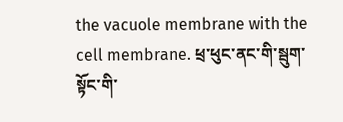the vacuole membrane with the cell membrane. ཕྲ་ཕུང་ནང་གི་སྦུག་སྟོང་གི་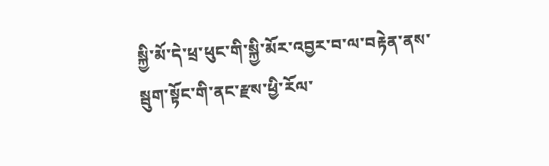སྐྱི་མོ་དེ་ཕྲ་ཕུང་གི་སྐྱི་མོར་འབྱར་བ་ལ་བརྟེན་ནས་སྦུག་སྟོང་གི་ནང་རྫས་ཕྱི་རོལ་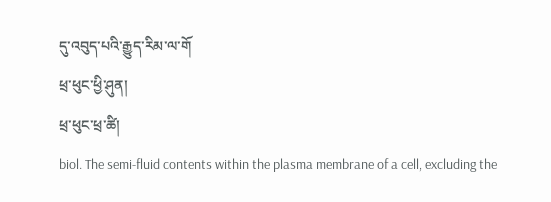དུ་འབུད་པའི་རྒྱུད་རིམ་ལ་གོ
ཕྲ་ཕུང་ཕྱི་ཤུན།
ཕྲ་ཕུང་ཕྲ་ཚི།
biol. The semi-fluid contents within the plasma membrane of a cell, excluding the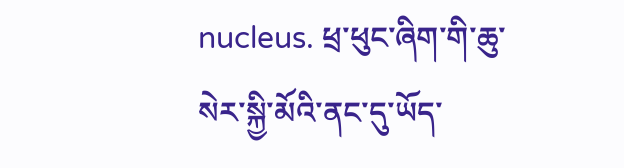nucleus. ཕྲ་ཕུང་ཞིག་གི་ཆུ་སེར་སྐྱི་མོའི་ནང་དུ་ཡོད་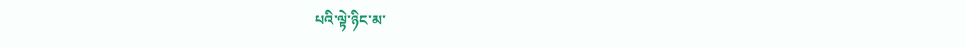པའི་ལྟེ་ཉིང་མ་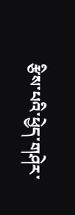རྩིས་པའི་ཕྱེད་གཤེར་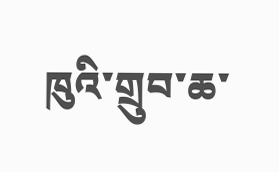ཁུའི་གྲུབ་ཆ་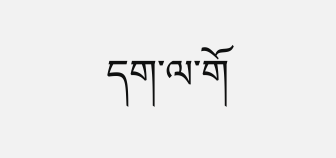དག་ལ་གོ